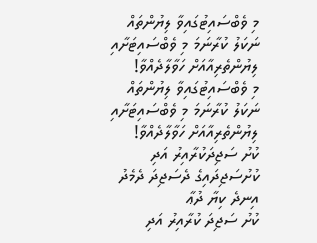މި ވެބްސައިޓުގައިވާ ލިޔުންތައް ނަކަލު ކުރާނަމަ މި ވެބްސައިޓަށާއި ލިޔުންތެރިއާއަށް ހަވާލާދެއްވާ!
މި ވެބްސައިޓުގައިވާ ލިޔުންތައް ނަކަލު ކުރާނަމަ މި ވެބްސައިޓަށާއި ލިޔުންތެރިއާއަށް ހަވާލާދެއްވާ!
ކުށު ސަޖިދަކުރާއިރު އަދި ކުށުސަޖިދައިގެ ދެސަޖިދަ ދެމެދު އިނދެ ކިޔާ ދުޢާ
ކުށު ސަޖިދަ ކުރާއިރު އަދި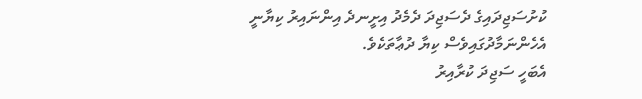ކުށުސަޖިދައިގެ ދެސަޖިދަ ދެމެދު އިށީނދެ އިންނައިރު ކިޔާނީ އެހެންނަމާދުގައިވެސް ކިޔާ ދުޢާތަކެވެ.
އެބަހީ ސަޖިދަ ކުރާއިރު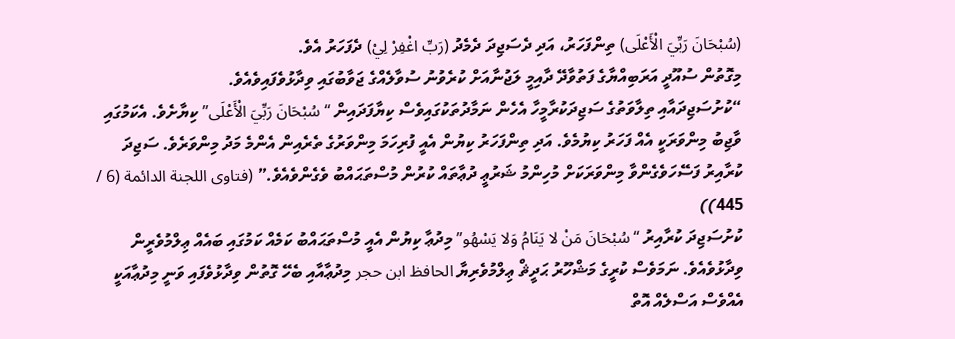(سُبْحَانَ رَبِّيَ الْأَعْلَى) ތިންފަހަރު، އަދި ދެސަޖިދަ ދެމެދު (رَبِّ اغْفِرْ لِيْ) ދެފަހަރު އެވެ.
މިގޮތުން ސުއޫދީ އަރަބިއްޔާގެ ފަތުވާދޭ ދާއިމީ ލަޖުނާއަށް ކުރެވުނު ސުވާލެއްގެ ޖަވާބުގައި ވިދާޅުވެފައިވެއެވެ.
“ކުށުސަޖިދައާއި ތިލާވަތުގެ ސަޖިދަކުރާމީހާ އެހެން ނަމާދުތަކުގައިވެސް ކިޔާފަދައިން “سُبْحَانَ رَبِّيَ الْأَعْلَى” ކިޔާށެވެ. އެކަމުގައި ވާޖިބު މިންވަރަކީ އެއް ފަހަރު ކިޔުމެވެ. އަދި ތިންފަހަރު ކިޔުން އެއީ ފުރިހަމަ މިންވަރުގެ ތެރެއިން އެންމެ މަދު މިންވަރެވެ. ސަޖިދަ ކުރާއިރު ފަސޭހަވެގެންވާ މިންވަރަކަށް މުހިންމު ޝަރުޢީ ދުޢާތައް ކުރުން މުސްތަޙައްބު ވެގެންވެއެވެ.” (فتاوى اللجنة الدائمة (6 / 445))
ކުށުސަޖިދަ ކުރާއިރު “سُبْحَانَ مَنْ لا يَنَامُ وَلا يَسْهُو” މިދުޢާ ކިޔުން އެއީ މުސްތަޙައްބު ކަމެއް ކަމުގައި ބައެއް ޢިލްމުވެރީން ވިދާޅުވެއެވެ. ނަމަވެސް ކުރީގެ މަޝްހޫރު ޙަދީޘް ޢިލްމުވެރިޔާ الحافظ ابن حجر މިދުޢާއާއި ބެހޭ ގޮތުން ވިދާޅުވެފައި ވަނީ މިދުޢާއަކީ އެއްވެސް އަސްލެއް އޮތް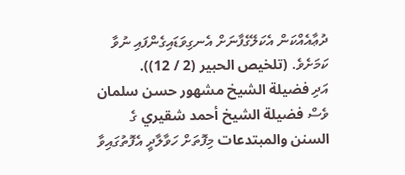ދުޢާއެއްކަން އެކަލޭގެފާނަށް އެނގިވަޑައިގެންފައި ނުވާ ކަމަށެވެ. (تلخيص الحبير (2 / 12)).
އަދި فضيلة الشيخ مشهور حسن سلمان ވެސް فضيلة الشيخ أحمد شقيري ގެ السنن والمبتدعات މިފޮތަށް ހަވާލާދީ އެފޮތުގައިވާ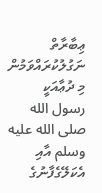ޢިބާރާތް ނަގުލުކުރައްވަމުން  މި ދުޢާއަކީ رسول الله صلى الله عليه وسلم އާއި އެކަލޭގެފާނުގެ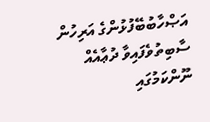އަޞްހާބުބޭފުޅުންގެ އަރިހުން ސާބިތުވެފައިވާ ދުޢާއެއް ނޫންކަމުގައި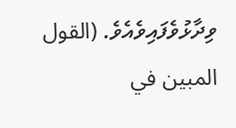ވިދާޅުވެފައިވެއެވެ. (القول المبين في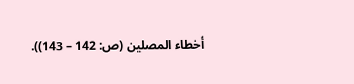أخطاء المصلين (ص: 142 – 143)).